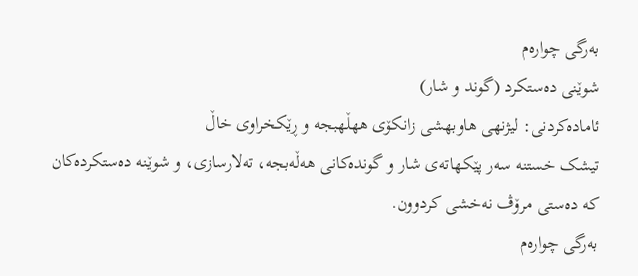بەرگی چوارەم
شوێنی دەستکرد (گوند و شار)
ئامادەکردنی: لیژنهی هاوبهشی زانكۆی ههڵهبجه و ڕێكخراوی خاڵ
تیشک خستنە سەر پێکهاتەی شار و گوندەکانی هەڵەبجە، تەلارسازی، و شوێنە دەستکردەکان کە دەستی مرۆڤ نەخشی کردوون.
بەرگی چوارەم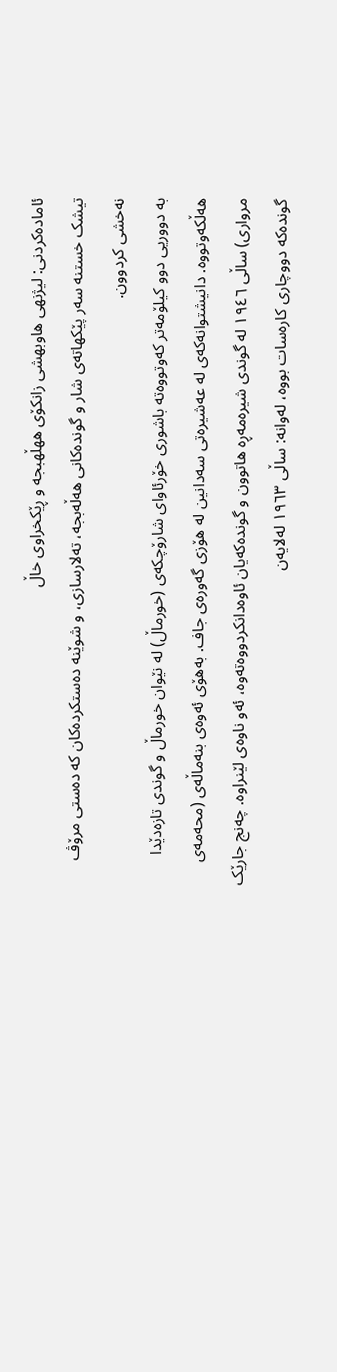ئامادەکردنی: لیژنهی هاوبهشی زانكۆی ههڵهبجه و ڕێكخراوی خاڵ
تیشک خستنە سەر پێکهاتەی شار و گوندەکانی هەڵەبجە، تەلارسازی، و شوێنە دەستکردەکان کە دەستی مرۆڤ نەخشی کردوون.
بە دووریی دوو کیلۆمەتر کەوتووەتە باشوری خۆرئاوای شارۆچکەی (خورماڵ) لە نێوان خورماڵ و گوندى تازەدێدا هەڵکەوتووە. دانیشتوانەکەی لە عەشیرەتی سەدانین له هۆزی گەورەی جاف. بەهۆی ئەوەی بنەماڵەی (محەمەى مرواری) ساڵی ١٩٤٦ لە گوندی شیرەمەڕە هاتوون و گوندەکەیان ئاوەدانکردووەتەوە، ئەو ناوەی لێنراوە. چەنج جارێک گوندەکە دووچاری کارەسات بووە، لەوانە: ساڵی ١٩٦٣ لەلایەن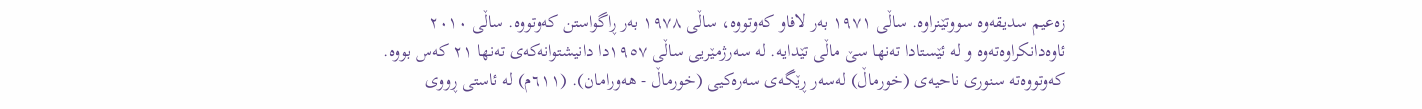زەعیم سدیقەوە سووتێنراوە. ساڵی ١٩٧١ بەر لافاو کەوتووه، ساڵی ١٩٧٨ بەر ڕاگواستن کەوتووە. ساڵی ٢٠١٠ ئاوەدانکراوەتەوە و لە ئێستادا تەنها سێ ماڵی تێدایه. لە سەرژمێریی ساڵی ١٩٥٧دا دانیشتوانەکەی تەنها ٢١ کەس بووە.
کەوتووەتە سنوری ناحیەی (خورماڵ) لەسەر ڕێگەی سەرەکیی (خورماڵ - هەورامان). (٦١١م) لە ئاستی ڕووی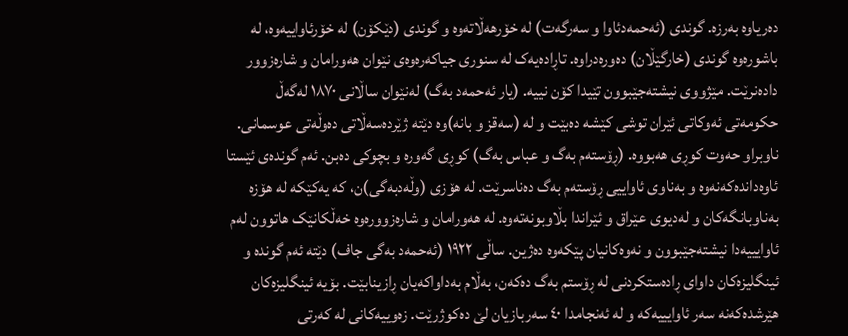دەریاوە بەرزە. گوندی (ئەحمەدئاوا و سەرگەت) لە خۆرهەڵاتەوە و گوندی (دێکۆن) لە خۆرئاواییەوە، لە باشورەوە گوندی (خارگێڵان) دەورەدراوە. تاڕادەیەک لە سنوری جیاکەرەوەی نێوان هەورامان و شارەزوور دادەنرێت. مێژووی نیشتەجێبوون تێیدا کۆن نییە. (یار ئەحمەد بەگ) لەنێوان ساڵانی ١٨٧٠ لەگەڵ حکومەتی ئەوکاتی ئێران توشی کێشە دەبێت و لە (سەقز و بانە)وە دێتە ژێردەسەڵاتی دەوڵەتی عوسمانی. ناوبراو حەوت کوڕی هەبووە. (ڕۆستەم بەگ و عباس بەگ) کوڕی گەورە و بچوکی دەبن. ئەم گوندەی ئێستا ئاوەداندەکەنەوە و بەناوی ئاواییی ڕۆستەم بەگ دەناسرێت. لە هۆزی (وڵەدبەگی)ن، کە یەکێکە لە هۆزە بەناوبانگەکان و لەدیوی عێراق و ئێراندا بڵاوبونەتەوە. لە هەورامان و شارەزوورەوە خەڵکانێک هاتوون لەم ئاوایییەدا نیشتەجێبوون و نەوەکانیان پێکەوە دەژین. ساڵی ١٩٢٢ (ئەحمەد بەگی جاف) دێتە ئەم گوندە و ئینگلیزەکان داوای ڕادەستکردنی لە ڕۆستم بەگ دەکەن، بەڵام بەداواکەیان ڕازینابێت. بۆیە ئینگلیزەکان هێرشدەکەنە سەر ئاوایییەکە و لە ئەنجامدا ٤٠ سەربازیان لێ دەکوژرێت. زەوییەکانی لە کەرتی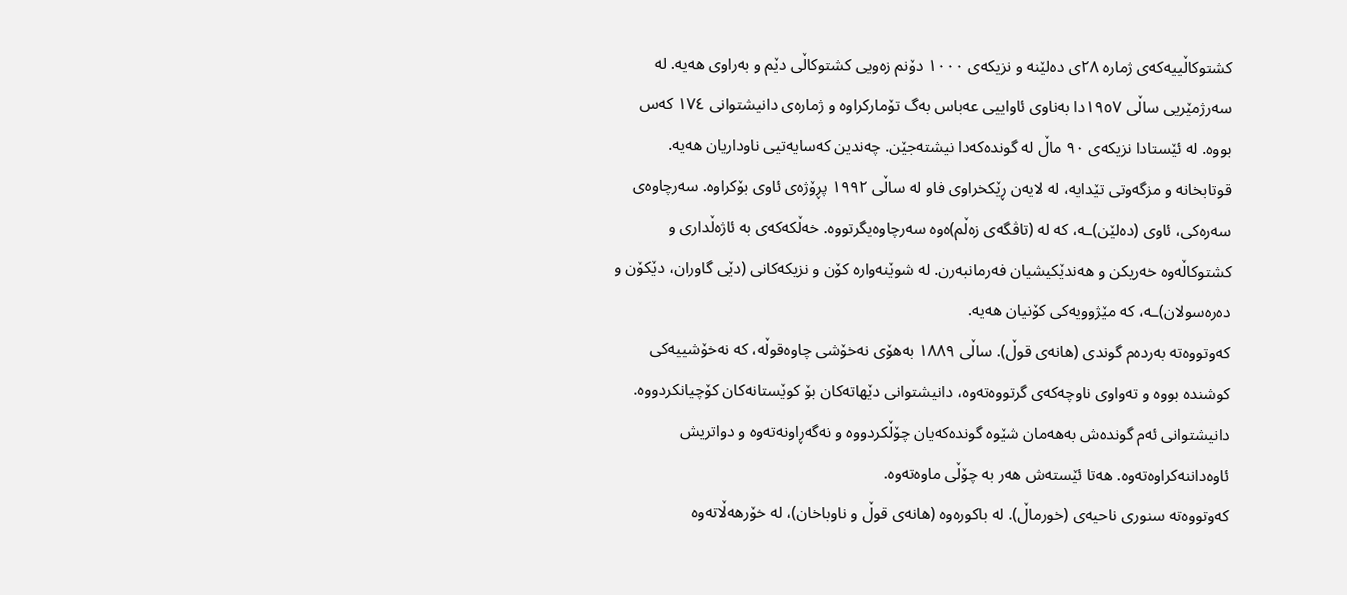کشتوکاڵییەکەی ژمارە ٢٨ی دەلێنە و نزیکەی ١٠٠٠ دۆنم زەویی کشتوکاڵی دێم و بەراوی هەیە. لە سەرژمێریی ساڵی ١٩٥٧دا بەناوی ئاواییی عەباس بەگ تۆمارکراوە و ژمارەی دانیشتوانی ١٧٤ کەس بووە. لە ئێستادا نزیکەی ٩٠ ماڵ لە گوندەکەدا نیشتەجێن. چەندین کەسایەتیی ناوداریان هەیە. قوتابخانە و مزگەوتی تێدایە، لە لایەن ڕێکخراوی فاو لە ساڵی ١٩٩٢ پڕۆژەی ئاوی بۆکراوە. سەرچاوەی سەرەکی، ئاوی (دەلێن)ـە، کە لە (تاڤگەی زەڵم)ەوە سەرچاوەیگرتووە. خەڵکەکەی بە ئاژەڵداری و کشتوکاڵەوە خەریکن و هەندێکیشيان فەرمانبەرن. لە شوێنەوارە کۆن و نزیکەکانی (دێی گاوران، دێکۆن و دەرەسولان)ـە، کە مێژوویەکی کۆنیان هەیە.
کەوتووەتە بەردەم گوندی (هانەی قوڵ). ساڵی ١٨٨٩ بەهۆی نەخۆشی چاوەقوڵە، کە نەخۆشییەکی کوشندە بووە و تەواوی ناوچەکەی گرتووەتەوە، دانیشتوانی دێهاتەکان بۆ کوێستانەکان کۆچیانکردووە. دانیشتوانی ئەم گوندەش بەهەمان شێوە گوندەکەیان چۆڵکردووە و نەگەڕاونەتەوە و دواتریش ئاوەداننەکراوەتەوە. هەتا ئێستەش هەر بە چۆڵی ماوەتەوە.
کەوتووەتە سنوری ناحیەی (خورماڵ). لە باکورەوە (هانەی قوڵ و ناوباخان)، لە خۆرهەڵاتەوە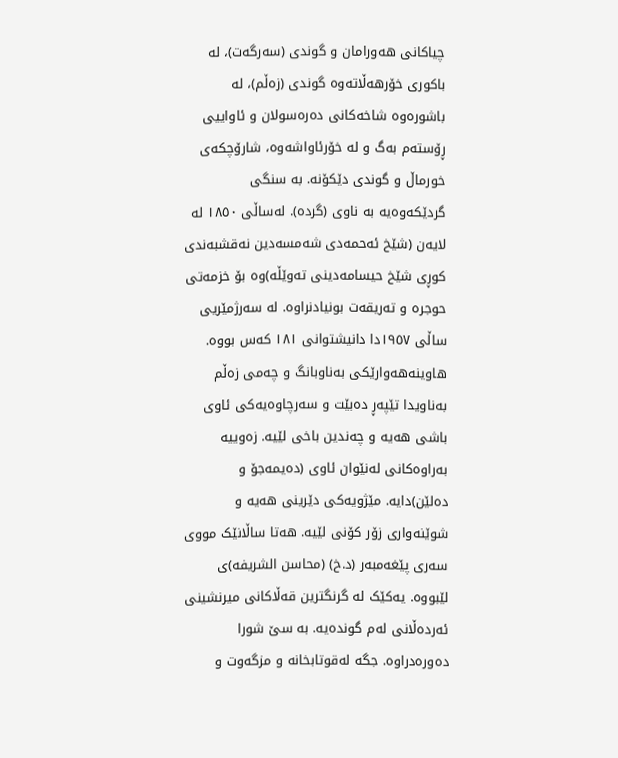چیاکانی هەورامان و گوندی (سەرگەت)، لە باکوری خۆرهەڵاتەوە گوندی (زەڵم)، لە باشورەوە شاخەکانی دەرەسولان و ئاواییی ڕۆستەم بەگ و لە خۆرئاواشەوە، شارۆچکەی خورماڵ و گوندی دێکۆنە. بە سنگی گردێکەوەیە بە ناوی (گردە). لەساڵی ١٨٥٠ لە لایەن (شێخ ئەحمەدی شەمسەدین نەقشبەندی کوڕی شێخ حیسامەدینی تەوێڵە)وە بۆ خزمەتی حوجرە و تەریقەت بونیادنراوە. لە سەرژمێریی ساڵی ١٩٥٧دا دانیشتوانی ١٨١ کەس بووە. هاوینەهەوارێکی بەناوبانگ و چەمی زەڵم بەناویدا تێپەڕ دەبێت و سەرچاوەیەکی ئاوی باشی هەیە و چەندین باخی لێیە. زەوییە بەراوەکانی لەنێوان ئاوی (دەیمەجۆ و دەلێن)دایە. مێژویەکی دێرینی هەیە و شوێنەواری زۆر کۆنی لێیە. هەتا ساڵانێک مووی سەری پێغەمبەر (د.خ) (محاسن الشریفە)ی لێبووە. یەکێک لە گرنگترین قەڵاکانی میرنشینی ئەردەڵانی لەم گوندەیە. بە سێ شورا دەورەدراوە. جگە لەقوتابخانە و مزگەوت و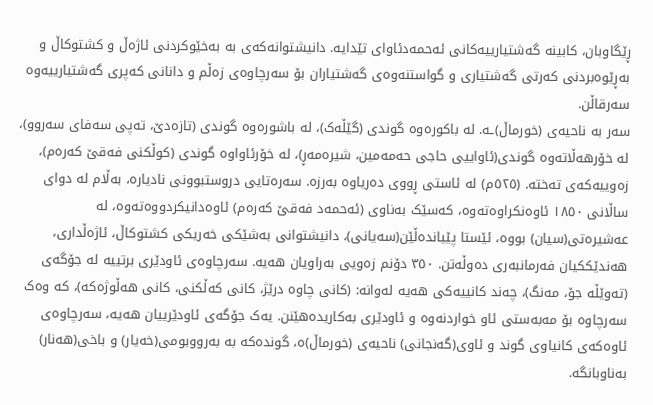ڕێگاوبان، کابینە گەشتیارییەکانی ئەحمەدئاوای تێدایە. دانیشتوانەکەی بە بەخێوکردنی ئاژەڵ و کشتوکاڵ و بەڕێوەبردنی کەرتی گەشتیاری و گواستنەوەی گەشتیاران بۆ سەرچاوەی زەڵم و دانانی کەپری گەشتیارییەوە سەرقاڵن.
سەر بە ناحیەی (خورماڵ)ـە. لە باکورەوە گوندی (گێڵەک)، لە باشورەوە گوندی (تازەدێ، تەپی سەفای سەروو)، لە خۆرهەڵاتەوە گوندی(ئاواییی حاجی حەمەمین، شیرەمەڕ)، لە خۆرئاواوە گوندی (کوڵکنی فەقێ کەرەم)، زەوییەکەی تەختە. (٥٢٥م) لە ئاستی ڕووی دەریاوە بەرزە. سەرەتایی دروستبوونی نادیارە، بەڵام لە دوای ساڵانی ١٨٥٠ ئاوەنکراوەتەوە، کەسێک بەناوی (ئەحمەد فەقێ کەرەم) ئاوەدانیکردووەتەوە، لە عەشیرەتی(سیان) بووه، ئێستا پێیاندەڵێن(سەیانی)، دانیشتوانی بەشێکی خەریکی کشتوکاڵ، ئاژەڵداری، هەندێککیان فەرمانبەری دەوڵەتن. ٣٥٠ دۆنم زەویی بەراویان هەیە. سەرچاوەی ئاودێری برتییە لە جۆگەی (تەوێڵە جۆ، مەنگ)، چەند کانییەکی هەیە لەوانه: (کانی چاوە درێژ، کانی کەڵکنی، کانی هەڵوژەکە)، که وەک سەرچاوە بۆ مەبەستی ئاو خواردنەوە و ئاودێری بەکاریدەهێنن. یەک جۆگەی ئاودێرییان هەیە، سەرچاوەی ئاوەکەى کانیاوی گوند و ئاوی(گەنجانی) ناحیەی (خورماڵ)ە، گوندەکە بە بەرووبومی(خەیار) و باخی(هەنار) بەناوبانگە.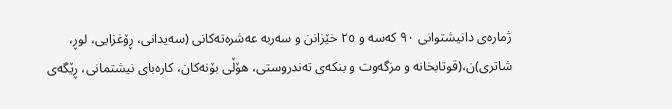ژمارەی دانیشتوانی ٩٠ کەسە و ٢٥ خێزانن و سەربە عەشرەتەکانى (سەیدانی، ڕۆغزایی، لوڕ، شاتری)ن،(قوتابخانە و مزگەوت و بنکەی تەندروستی، هۆڵی بۆنەکان، کارەبای نیشتمانی، ڕێگەى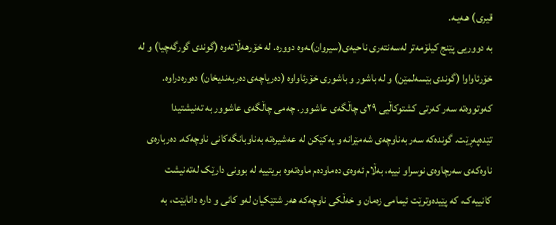قيرى) هـەیـە.
بە دووریی پێنج کیلۆمەتر لەسەنتەری ناحیەی(سیروان)ـەوە دوورە. لە خۆرهەڵاتەوە (گوندی گورگەچیا) و لە خۆرئاواوا (گوندی بێسەلمێن) و لە باشور و باشوری خۆرئاواوە (دەریاچەی دەربەندیخان) دەورەدراوە. کەوتووەتە سەر کەرتی کشتوکاڵیی ٢٩ی چاڵگەی عاشوور. چەمی چاڵگەی عاشوور بە تەنیشتیدا تێدەپەڕێت. گوندەکە سەر بەناوچەی شەمێرانە و یەکێکن لە عەشیرەتە بەناوبانگەکانی ناوچەکە. دەربارەی ناوەکەی سەرچاوەی نوسراو نییە، بەڵام ئەوەی دەماودەم ماوەتەوە بریتییە لە بوونی دارێک لەتەنیشت کانییەک، کە پێیدەوترێت ئیمامی زەمان و خەڵکی ناوچەکە هەر شتێکیان لەو کانی و دارە دانابێت، بە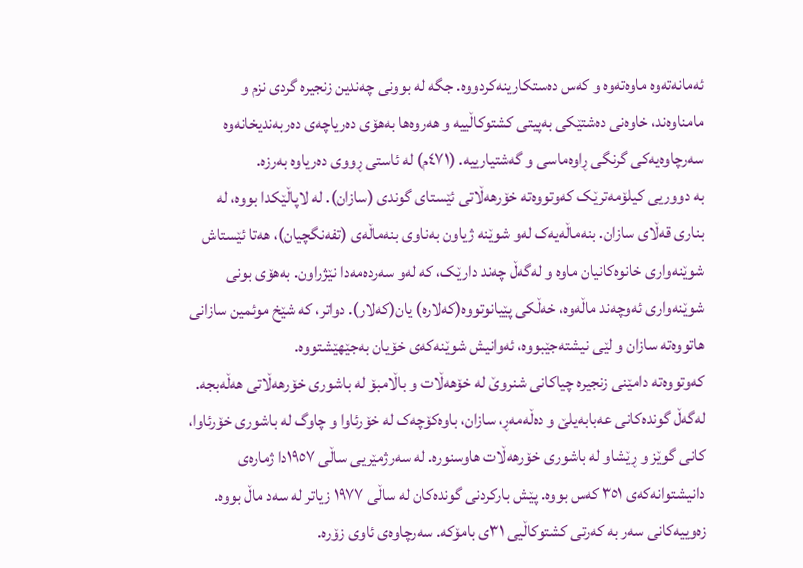ئەمانەتەوە ماوەتەوە و کەس دەستکارینەکردووە. جگە لە بوونی چەندین زنجیرە گردی نزم و مامناوەند، خاوەنی دەشتێکی بەپیتی کشتوکاڵییە و هەروەها بەهۆی دەریاچەی دەربەندیخانەوە سەرچاوەیەکی گرنگی ڕاوەماسی و گەشتیارییە. (٤٧١م) لە ئاستی ڕووی دەریاوە بەرزە.
بە دووریی کیلۆمەترێک کەوتووەتە خۆرهەڵاتی ئێستای گوندی (سازان). لە لاپاڵێکدا بووە، لە بناری قەڵای سازان. بنەماڵەیەک لەو شوێنە ژیاون بەناوی بنەماڵەی (تفەنگچیان)، هەتا ئێستاش شوێنەواری خانوەکانیان ماوە و لەگەڵ چەند دارێک، کە لەو سەردەمەدا نێژراون. بەهۆی بونی شوێنەواری ئەوچەند ماڵەوە، خەڵکی پێیانوتووە(کەلارە) یان(کەلار). دواتر، کە شێخ موئمین سازانی هاتووەتە سازان و لێی نیشتەجێبووە، ئەوانیش شوێنەکەی خۆیان بەجێهێشتووە.
کەوتووەتە دامێنی زنجیرە چیاکانی شنروێ لە خۆهەڵات و باڵامبۆ لە باشوری خۆرهەڵاتی هەڵەبجە. لەگەڵ گوندەکانی عەبابەیلێ و دەڵەمەڕ، سازان، باوەکۆچەک لە خۆرئاوا و چاوگ لە باشوری خۆرئاوا، کانی گوێز و ڕێشاو لە باشوری خۆرهەڵات هاوسنورە. لە سەرژمێریی ساڵی ١٩٥٧دا ژمارەی دانیشتوانەکەی ٣٥١ کەس بووە. پێش بارکردنی گوندەکان لە ساڵی ١٩٧٧ زیاتر لە سەد ماڵ بووە. زەوییەکانی سەر بە کەرتی کشتوکاڵیی ٣١ی بامۆکە. سەرچاوەی ئاوی زۆرە.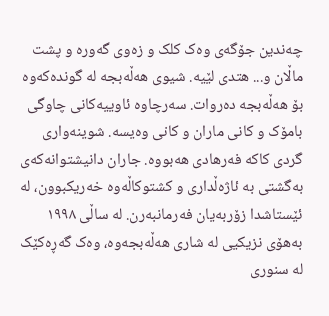چەندین جۆگەی وەک کلک و زەوی گەورە و پشت ماڵان و... هتدی لێیە. شیوی هەڵەبجە لە گوندەکەوە بۆ هەڵەبجە دەروات. سەرچاوە ئاوییەکانی چاوگی بامۆک و کانی ماران و کانی وەیسە. شوینەواری گردی کاکە فەرهادی هەبووە. جاران دانیشتوانەکەی بەگشتی بە ئاژەڵداری و کشتوکاڵەوە خەریکبوون، لە ئێستاشدا زۆربەیان فەرمانبەرن. لە ساڵی ١٩٩٨ بەهۆی نزیکیی لە شاری هەڵەبجەوە، وەک گەڕەکێک لە سنوری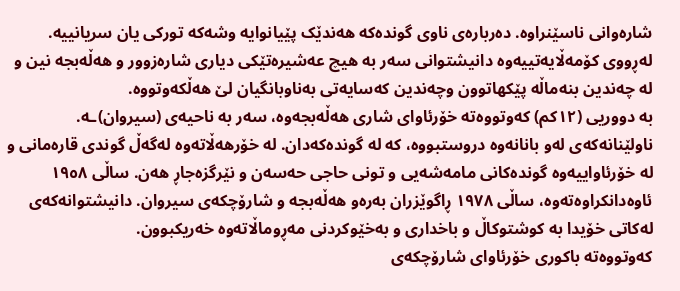شارەوانی ناسێنراوە. دەربارەی ناوی گوندەکە هەندێک پێیانوایە وشەکە تورکی یان سریانییە. لەڕووی کۆمەڵایەتییەوە دانیشتوانی سەر بە هیچ عەشیرەتێکی دیاری شارەزوور و هەڵەبجە نین و لە چەندین بنەماڵە پێکهاتوون وچەندین کەسایەتی بەناوبانگیان لێ هەڵکەوتووە.
بە دووریی (١٢کم) کەوتووەتە خۆرئاواى شاری هەڵەبجەوە، سەر بە ناحیەی (سیروان)ـە. ناولێنانەکەی لەو بانانەوە دروستبووە، کە لە گوندەکەدان. لە خۆرهەڵاتەوە لەگەڵ گوندى قارەمانى و لە خۆرئاواییەوە گوندەکانى مامەشەيى و تونى حاجى حەسەن و نێرگزەجاڕ هەن. ساڵی ١٩٥٨ ئاوەدانکراوەتەوە، ساڵی ١٩٧٨ ڕاگوێزران بەرەو هەڵەبجە و شارۆچکەی سیروان. دانیشتوانەکەی لەکاتی خۆیدا بە کوشتوکاڵ و باخداری و بەخێوکردنی مەڕوماڵاتەوە خەریکبوون.
کەوتووەتە باکورى خۆرئاواى شارۆچکەی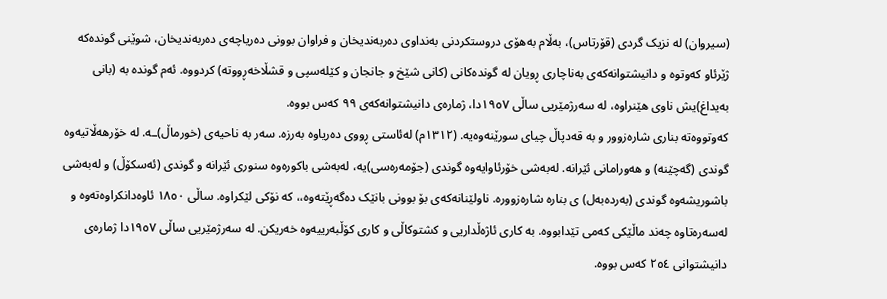(سيروان) لە نزيک گردى (قۆرتاس)، بەڵام بەهۆى دروستکردنى بەنداوى دەربەنديخان و فراوان بوونى دەرياچەى دەربەنديخان، شوێنى گوندەکە ژێرئاو کەوتوە و دانيشتوانەکەى بەناچارى ڕويان لە گوندەکانى (کانى شێخ و جانجان و کێلەسپى و قشڵاخەڕووتە) کردووە. ئەم گوندە بە (بانى بەيداغ)يش ناوى هێنراوە، لە سەرژمێریی ساڵی ١٩٥٧دا، ژمارەی دانیشتوانەکەی ٩٩ کەس بووە.
کەوتووەتە بنارى شارەزوور و بە قەدپاڵ چياى سورێنەوەيە. (١٣١٢م) لەئاستى ڕووى دەرياوه بەرزە. سەر بە ناحیەی (خورماڵ)ـە. لە خۆرهەڵاتيەوە گوندى (گەچێنە) و هەورامانى ئێرانە. لەبەشى خۆرئاوايەوە گوندى (جۆمەرەسى)يە، لەبەشى باکورەوە سنورى ئێرانە و گوندى (ئەسکۆڵ) و لەبەشى باشوریشەوە گوندى (بەردەبەل) ى بنارە شارەزووره. ناولێنانەکەی بۆ بوونی بانێک دەگەڕێتەوە،، کە نۆکی لێکراوە. ساڵى ١٨٥٠ ئاوەدانکراوەتەوە و لەسەرەتاوە چەند ماڵێکى کەمی تێدابووە. بە کاری ئاژەڵداریی و کشتوکاڵی و کاری کۆڵبەرییەوە خەریکن. لە سەرژمێریی ساڵی ١٩٥٧دا ژمارەى دانيشتوانى ٢٥٤ کەس بووە.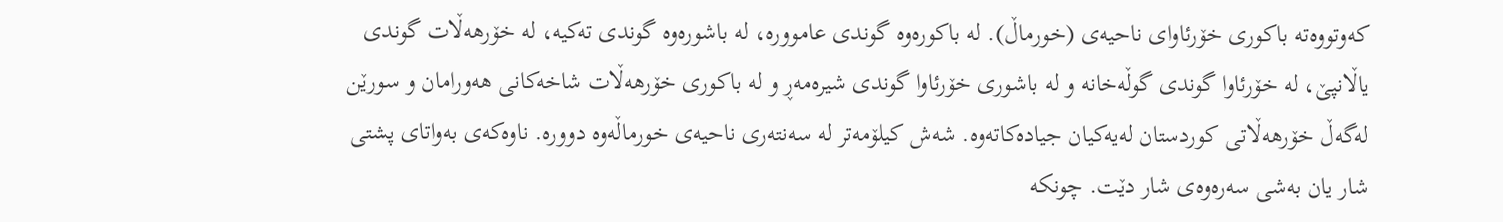کەوتووەتە باکوری خۆرئاوای ناحیەی (خورماڵ). لە باکورەوە گوندی عاموورە، لە باشورەوە گوندی تەکیە، لە خۆرهەڵات گوندی یاڵانپێ، لە خۆرئاوا گوندی گوڵەخانە و لە باشوری خۆرئاوا گوندی شیرەمەڕ و لە باکوری خۆرهەڵات شاخەکانی هەورامان و سورێن لەگەڵ خۆرهەڵاتی کوردستان لەیەکیان جیادەکاتەوە. شەش کیلۆمەتر لە سەنتەری ناحیەی خورماڵەوە دوورە. ناوەکەی بەواتای پشتی شار یان بەشی سەرەوەی شار دێت. چونکە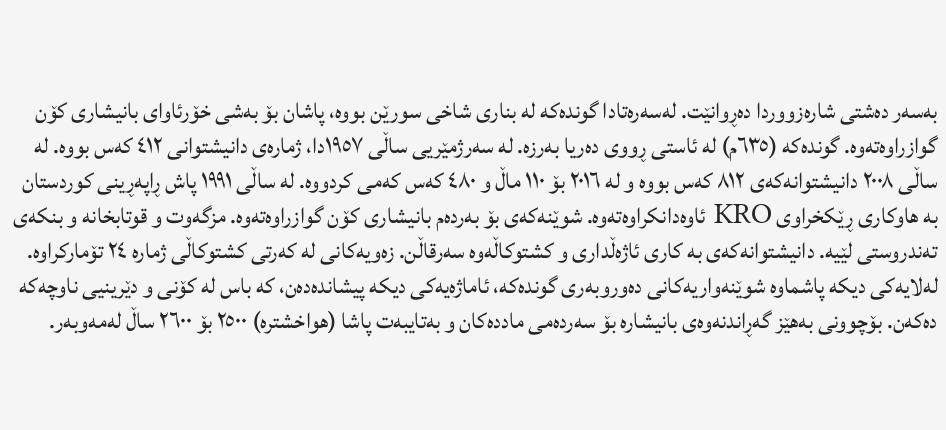بەسەر دەشتی شارەزووردا دەڕوانێت. لەسەرەتادا گوندەکە لە بناری شاخی سورێن بووە، پاشان بۆ بەشی خۆرئاوای بانیشاری کۆن گوازراوەتەوە. گوندەکە (٦٣٥م) لە ئاستی ڕووی دەریا بەرزە. لە سەرژمێریی ساڵی ١٩٥٧دا، ژمارەی دانیشتوانی ٤١٢ کەس بووە. لە ساڵی ٢٠٠٨ دانیشتوانەکەی ٨١٢ کەس بووە و لە ٢٠١٦ بۆ ١١٠ ماڵ و ٤٨٠ کەس کەمی کردووە. لە ساڵی ١٩٩١ پاش ڕاپەڕینی کوردستان بە هاوکاری ڕێکخراوی KRO ئاوەدانکراوەتەوە. شوێنەکەی بۆ بەردەم بانیشاری کۆن گوازراوەتەوە. مزگەوت و قوتابخانە و بنکەی تەندروستی لێیە. دانیشتوانەکەی بە کاری ئاژەڵداری و کشتوکاڵەوە سەرقاڵن. زەویەکانی لە کەرتی کشتوکاڵی ژمارە ٢٤ تۆمارکراوە. لەلایەکی دیکە پاشماوە شوێنەواریەکانی دەوروبەری گوندەکە، ئاماژەیەکی دیکە پیشاندەدەن، کە باس لە کۆنی و دێرینیی ناوچەکە دەکەن. بۆچوونی بەهێز گەڕاندنەوەی بانیشارە بۆ سەردەمی ماددەکان و بەتایبەت پاشا (هواخشترە) ٢٥٠٠ بۆ ٢٦٠٠ ساڵ لەمەوبەر.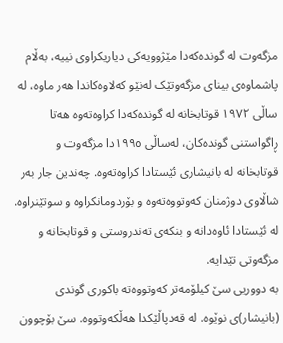مزگەوت لە گوندەکەدا مێژوویەکی دیاریکراوی نییە، بەڵام پاشماوەی بینای مزگەوتێک لەنێو کەلاوەکاندا هەر ماوە، لە ساڵی ١٩٧٢ قوتابخانە لە گوندەکەدا کراوەتەوە هەتا ڕاگواستنی گوندەکان، لەساڵی ١٩٩٥دا مزگەوت و قوتابخانە لە بانیشاری ئێستادا کراوەتەوە. چەندین جار بەر شاڵاوی دوژمنان کەوتووەتەوە و بۆردومانکراوە و سوتێنراوە. لە ئێستادا ئاوەدانە و بنکەی تەندروستی و قوتابخانە و مزگەوتی تێدایە.
بە دووریی سێ کیلۆمەتر کەوتووەتە باکوری گوندی (بانیشار)ی نوێوە. لە قەدپاڵێکدا هەڵکەوتووە. سێ بۆچوون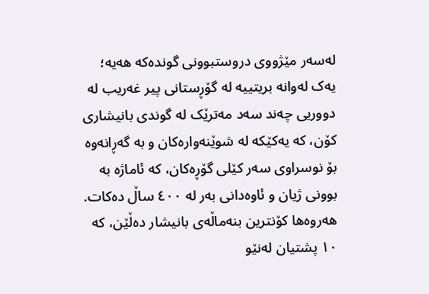لەسەر مێژووی دروستبوونی گوندەکە هەیە؛ یەک لەوانە بریتییە لە گۆڕستانی پیر غەریب لە دووریی چەند سەد مەترێک لە گوندی بانیشاری کۆن، کە یەکێکە لە شوێنەوارەکان و بە گەڕانەوە بۆ نوسراوی سەر کێلی گۆڕەکان، کە ئاماژە بە بوونی ژیان و ئاوەدانی بەر لە ٤٠٠ ساڵ دەکات. هەروەها کۆنترین بنەماڵەی بانیشار دەڵێن، کە ١٠ پشتیان لەنێو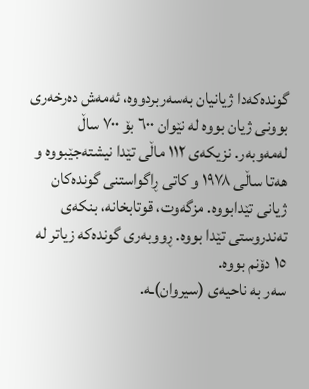گوندەکەدا ژیانیان بەسەربردووە، ئەمەش دەرخەری بوونی ژیان بووە لە نێوان ٦٠٠ بۆ ٧٠٠ ساڵ لەمەوبەر. نزیکەی ١١٢ ماڵی تێدا نیشتەجێبووە و هەتا ساڵی ١٩٧٨ و کاتی ڕاگواستنی گوندەکان ژیانی تێدابووە. مزگەوت، قوتابخانە، بنکەی تەندروستی تێدا بووە. ڕووبەری گوندەکە زیاتر لە ١٥ دۆنم بووە.
سەر بە ناحیەی (سیروان)ـە.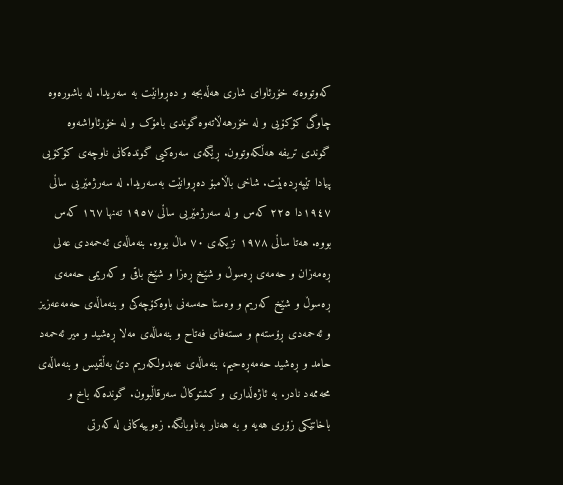کەوتووەتە خۆرئاوای شاری هەڵەبجە و دەڕوانێت بە سەریدا. لە باشورەوە چاوگی کۆکۆیی و لە خۆرهەڵاتەوە گوندی بامۆک و لە خۆرئاواشەوە گوندی تریفە هەڵکەوتوون. ڕێگەی سەرەکیی گوندەکانی ناوچەی کۆکۆیی پیادا تێپەڕدەبێت. شاخی باڵامبۆ دەڕوانێت بەسەریدا. لە سەرژمێریی ساڵی ١٩٤٧دا ٢٢٥ کەس و لە سەرژمێریی ساڵی ١٩٥٧ تەنها ١٦٧ کەس بووە. هەتا ساڵی ١٩٧٨ نزیکەی ٧٠ ماڵ بووە. بنەماڵەی ئەحمەدی عەلی ڕەمەزان و حەمەی ڕەسوڵ و شێخ ڕەزا و شێخ باقی و کەریمی حەمەی ڕەسوڵ و شێخ کەریم و وەستا حەسەنی باوەکۆچەکی و بنەماڵەی حەمەعەزیز و ئەحمەدی ڕۆستەم و مستەفای فەتاح و بنەماڵەی مەلا ڕەشید و میر ئەحمەد حامد و ڕەشید حەمەڕەحیم، بنەماڵەی عەبدولکەریم دێ بەڵقیس و بنەماڵەی محەممەد نادر. بە ئاژەڵداری و کشتوکاڵ سەرقاڵبوون. گوندەکە باخ و باخاتێکی زۆری هەیە و بە هەنار بەناوبانگە. زەوییەکانی لە کەرتی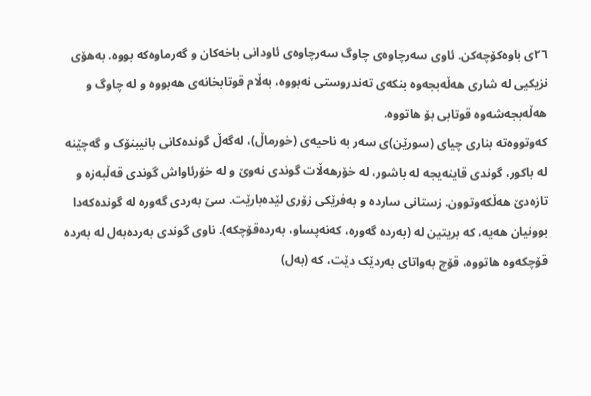٢٦ی باوەکۆچەکن. ئاوی سەرچاوەی چاوگ سەرچاوەی ئاودانی باخەکان و گەرماوەکە بووە. بەهۆی نزیکیی لە شاری هەڵەبجەوە بنکەی تەندروستی نەبووە، بەڵام قوتابخانەی هەبووە و لە چاوگ و هەڵەبجەشەوە قوتابی بۆ هاتووە.
کەوتووەتە بناری چیای (سورێن)ی سەر بە ناحیەی (خورماڵ)، لەگەڵ گوندەکانی بانیبنۆک و گەچێنە لە باکور، گوندی قاینەیجە لە باشور، لە خۆرهەڵات گوندی نەوێ و لە خۆرئاواش گوندی قەڵبەزە و تازەدێ هەڵکەوتوون. زستانی ساردە و بەفرێکی زۆری لێدەبارێت. سێ بەردی گەورە لە گوندەکەدا بوونیان هەیە، کە بریتین لە (بەردە گەورە، کەنەپساو، بەردەقۆچکە). ناوی گوندی بەردەبەل لە بەردە قۆچکەوە هاتووە، قۆچ بەواتای بەردێک دێت، کە (بەل)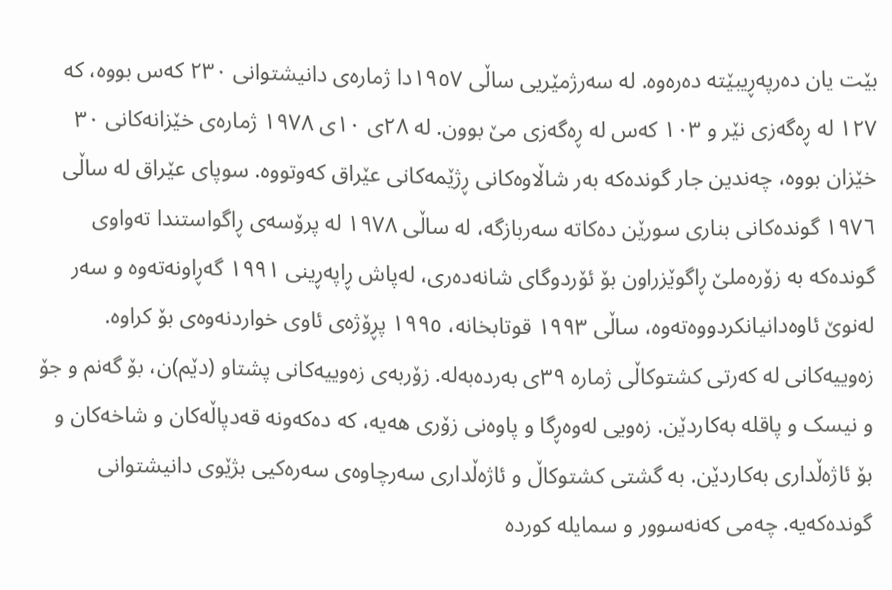بێت یان دەرپەڕیبێتە دەرەوە. لە سەرژمێریی ساڵی ١٩٥٧دا ژمارەی دانیشتوانی ٢٣٠ کەس بووە، کە ١٢٧ لە ڕەگەزی نێر و ١٠٣ کەس لە ڕەگەزی مێ بوون. لە ٢٨ی ١٠ی ١٩٧٨ ژمارەی خێزانەکانی ٣٠ خێزان بووە، چەندین جار گوندەکە بەر شاڵاوەکانی ڕژێمەکانی عێراق کەوتووە. سوپای عێراق لە ساڵی ١٩٧٦ گوندەکانی بناری سورێن دەکاتە سەربازگە، لە ساڵی ١٩٧٨ لە پرۆسەی ڕاگواستندا تەواوی گوندەکە بە زۆرەملێ ڕاگوێزراون بۆ ئۆردوگای شانەدەری، لەپاش ڕاپەڕینی ١٩٩١ گەڕاونەتەوە و سەر لەنوێ ئاوەدانیانکردووەتەوە، ساڵی ١٩٩٣ قوتابخانە، ١٩٩٥ پڕۆژەی ئاوی خواردنەوەی بۆ کراوە. زەوییەکانی لە کەرتی کشتوکاڵی ژمارە ٣٩ی بەردەبەلە. زۆربەی زەوییەکانی پشتاو (دێم)ن، بۆ گەنم و جۆ و نیسک و پاقلە بەکاردێن. زەویی لەوەڕگا و پاوەنی زۆری هەیە، کە دەکەونە قەدپاڵەکان و شاخەکان و بۆ ئاژەڵداری بەکاردێن. بە گشتی کشتوکاڵ و ئاژەڵداری سەرچاوەی سەرەکیی بژێوی دانیشتوانی گوندەکەیە. چەمی کەنەسوور و سمایلە کوردە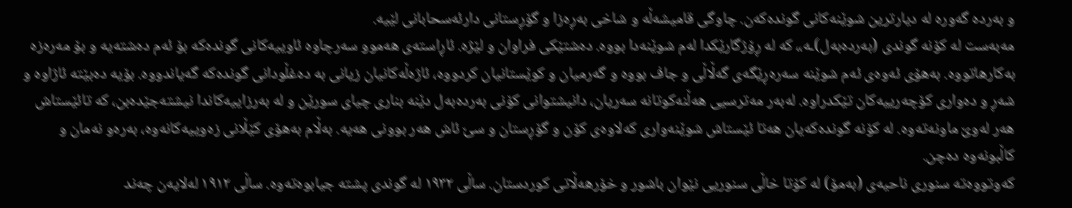و بەردە گەورە لە دیارترین شوێنەکانی گوندەکەن. چاوگی قامیشەڵە و شاخی بەڕەزا و گۆڕستانی دارئەسحابانی لێیە.
مەبەست لە کۆنە گوندی (بەردەبەل)ـه،، کە لە ڕۆژگارێکدا لەم شوێنەدا بووە. دەشتێکی فراوان و لێژە. ئاڕاستەی هەموو سەرچاوە ئاوییەکانی گوندەکە بۆ ئەم دەشتەیە و بۆ مەرەزە بەکارهاتووە. بەهۆی ئەوەی ئەم شوێنە سەرەڕێگەی گەڵاڵی و جاف بووە و گەرمیان و کوێستانیان کردووە، ئاژەڵەکانیان زیانی بە دەغڵودانی گوندەکە گەیاندووە. بۆیە دەبێتە ئاژاوە و شەڕ و دەواری کۆچەرییەکان تێکدراوە. لەبەر مەترسیی هەڵنەکوتانە سەریان، دانیشتوانی کۆنی بەردەبەل دێنە بناری چیای سورێن و لە بەرزاییەکاندا نیشتەجێدەبن، کە تائێستاش هەر لەوێ ماونەتەوە. لە کۆنە گوندەکەیان هەتا ئێستاش شوێنەواری کەلاوەی کۆن و گۆڕستان و سێ ئاش هەر بوونی هەیە. بەڵام بەهۆی کێڵانی زەوییەکانەوە، بەرەو نەمان و کاڵبونەوە دەچن.
کەوتووەتە سنوری ناحیەی (بەمۆ) لە کۆتا خاڵی سنوریی نێوان باشور و خۆرهەڵاتی کوردستان. ساڵی ١٩٣٢ لە گوندی پشتە جیابوەتەوە. ساڵی ١٩١٢ لەلایەن چەند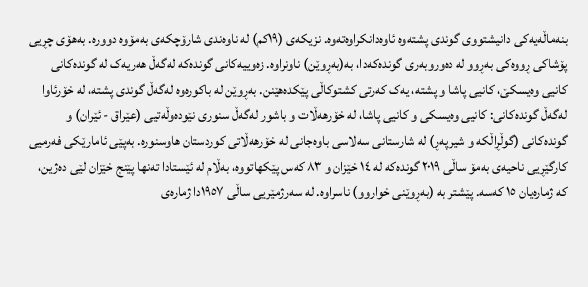بنەماڵەیەکی دانیشتووی گوندی پشتەوە ئاوەدانکراوەتەوە. نزیکەی (١٩کم) لە ناوەندی شارۆچکەی بەمۆوە دوورە. بەهۆی چڕیی پۆشاکی ڕووەکی بەڕوو لە دەوروبەری گوندەکەدا، بە(بەڕوێن) ناونراوە. زەوییەکانی گوندەکە لەگەڵ هەریەک لە گوندەکانی کانیی وەیسکێ، کانیی پاشا و پشتە، یەک کەرتی کشتوکاڵی پێکدەھێنن. بەڕوێن لە باکورەوە لەگەڵ گوندی پشتە، لە خۆرئاوا لەگەڵ گوندەکانی: کانیی وەیسکی و کانیی پاشا، لە خۆرهەڵات و باشور لەگەڵ سنوری نێودەوڵەتیی (عێراق - ئێران) و گوندەکانی (گوڵڕاڵکە و شیرپەڕ) لە شارستانی سەلاسی باوەجانی لە خۆرهەڵاتی کوردستان هاوسنورە. بەپێی ئامارێکی فەرمیی کارگێڕیی ناحیەی بەمۆ ساڵی ٢٠١٩ گوندەکە لە ١٤ خێزان و ٨٣ کەس پێکهاتووە، بەڵام لە ئێستادا تەنها پێنج خێزان لێی دەژین، کە ژمارەیان ١٥ کەسە. پێشتر بە (بەڕوێنی خواروو) ناسراوە. لە سەرژمێریی ساڵی ١٩٥٧دا ژمارەی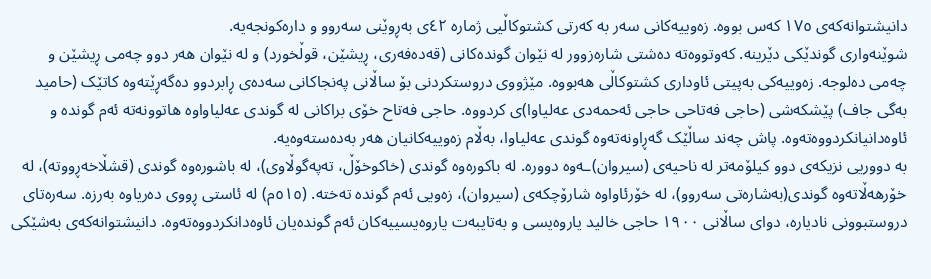دانیشتوانەکەی ١٧٥ کەس بووە. زەوییەکانی سەر بە کەرتی کشتوکاڵیی ژمارە ٤٢ی بەڕوێنی سەروو و دارەکونجەیە.
شوێنەواری گوندێکی دێرینە. کەوتووەتە دەشتی شارەزوور لە نێوان گوندەکانی (قەدەفەری، ڕیشێن، قوڵخورد) و لە نێوان هەر دوو چەمی ڕیشێن و چەمی دەلوجە. زەوییەکی بەپیتی ئاوداری کشتوکاڵی هەبووە. مێژووی دروستکردنی بۆ ساڵانی پەنجاکانی سەدەی ڕابردوو دەگەڕێتەوە کاتێک (حامید بەگی جاف) پێشکەشی (حاجی فەتاحی حاجی ئەحمەدی عەلیاوا)ی کردووە. حاجی فەتاح خۆی براکانی لە گوندی عەلیاواوە هاتوونەتە ئەم گونده و ئاوەدانیانکردووەتەوە. پاش چەند ساڵێک گەڕاونەتەوە گوندی عەلیاوا، بەڵام زەوییەکانیان هەر بەدەستەوەیە.
بە دووریی نزیکەی دوو کیلۆمەتر لە ناحیەی (سیروان)ـەوە دووره. لە باکورەوە گوندی (خاکوخۆڵ، تەپەگوڵاوی)، لە باشورەوە گوندی (قشڵاخەڕووتە)، لە خۆرهەڵاتەوە گوندی(بەشارەتی سەروو)، لە خۆرئاواوە شارۆچکەی (سیروان)، زەویی ئەم گوندە تەخته. (٥١٥م) لە ئاستی ڕووی دەریاوە بەرزە. سەرەتای دروستبوونی نادیارە، دوای ساڵانی ١٩٠٠ حاجی خالید یاروەیسی و بەتایبەت یاروەیسییەکان ئەم گوندەیان ئاوەدانکردووەتەوه. دانیشتوانەکەی بەشێکی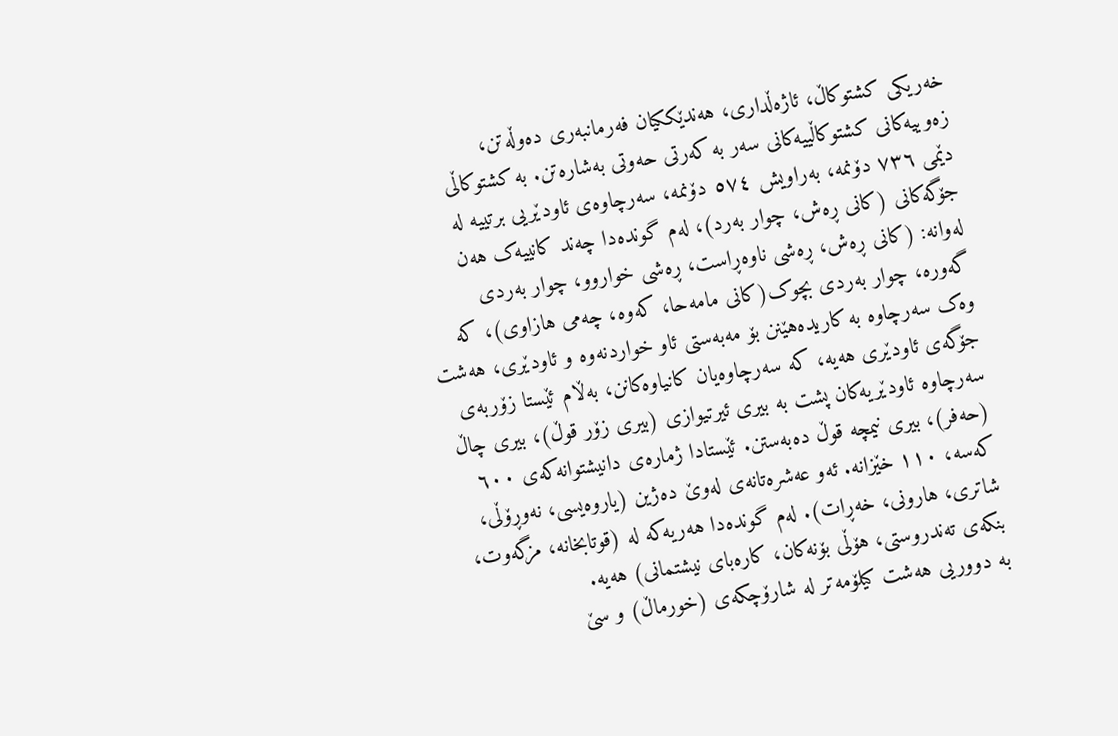خەریکی کشتوکاڵ، ئاژەڵداری، هەندێککیان فەرمانبەری دەوڵەتن، زەوییەکانی کشتوکاڵییەکانی سەر بە کەرتی حەوتی بەشارەتن. بە کشتوکاڵی دێمی ٧٣٦ دۆنمە، بەراویش ٥٧٤ دۆنمە، سەرچاوەی ئاودێریی برتییە لە جۆگەکانی (کانی ڕەش، چوار بەرد)، لەم گوندەدا چەند کانییەک هەن لەوانه: (کانی ڕەش، ڕەشی ناوەڕاست، ڕەشی خواروو، چوار بەردی گەورە، چوار بەردی بچوک(کانی مامەحا، کەوە، چەمی هازاوی)، که وەک سەرچاوە بە کاریدەهێنن بۆ مەبەستی ئاو خواردنەوە و ئاودێری، هەشت جۆگەی ئاودێری هەیە، کە سەرچاوەیان کانیاوەکانن، بەڵام ئێستا زۆربەی سەرچاوە ئاودێریەکان پشت بە بیری ئیرتیوازی (بیری زۆر قوڵ)، بیری چاڵ (حەفر)، بیری نیمچە قوڵ دەبەستن. ئێستادا ژمارەی دانیشتوانەکەی ٦٠٠ کەسە، ١١٠ خێزانه. ئەو عەشرەتانەی لەوێ دەژین (یاروەیسی، نەوڕۆڵی، شاتری، هارونی، خەڕات). لەم گوندەدا هەریەکە لە (قوتابخانە، مزگەوت، بنکەی تەندروستی، هۆڵی بۆنەکان، کارەبای نیشتمانی) هەیە.
بە دووریی هەشت کیلۆمەتر لە شارۆچکەی (خورماڵ) و سێ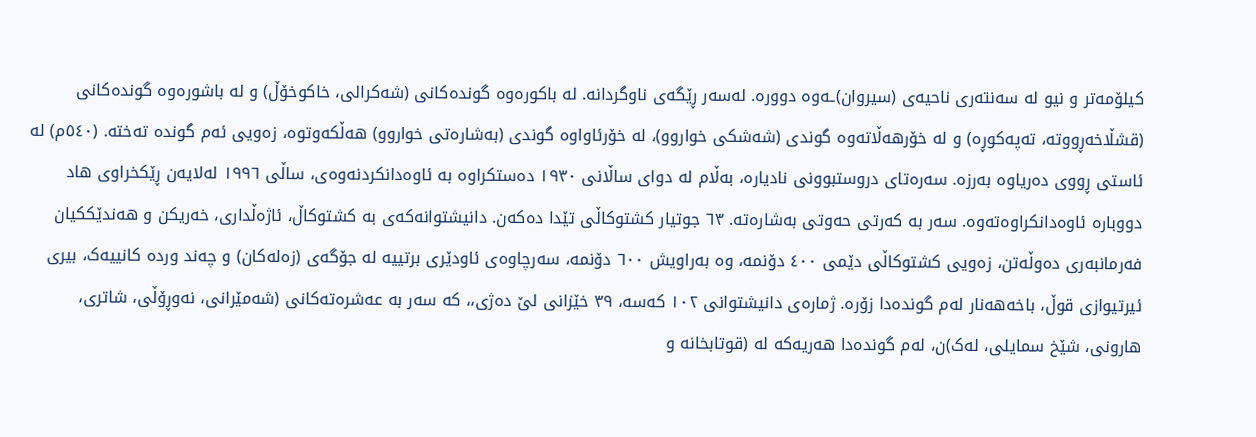کیلۆمەتر و نیو لە سەنتەری ناحیەی (سیروان)ـەوە دوورە. لەسەر ڕێگەی ناوگردانە. لە باکورەوە گوندەکانی (شەکرالی، خاکوخۆڵ) و لە باشورەوە گوندەکانی (قشڵاخەڕووته، تەپەکوڕە) و لە خۆرهەڵاتەوە گوندی (شەشکی خواروو)، لە خۆرئاواوە گوندی (بەشارەتی خواروو) هەڵکەوتوە، زەویی ئەم گوندە تەختە. (٥٤٠م) لە ئاستی ڕووی دەریاوە بەرزە. سەرەتای دروستبوونی نادیارە، بەڵام لە دوای ساڵانی ١٩٣٠ دەستکراوە بە ئاوەدانکردنەوەی، ساڵی ١٩٩٦ لەلایەن ڕێکخراوی هاد دووبارە ئاوەدانکراوەتەوە. سەر بە کەرتی حەوتی بەشارەتە. ٦٣ جوتیار کشتوکاڵی تێدا دەکەن. دانیشتوانەکەی بە کشتوکاڵ، ئاژەڵداری، خەریکن و هەندێککیان فەرمانبەری دەوڵەتن، زەویی کشتوکاڵی دێمی ٤٠٠ دۆنمە، وە بەراویش ٦٠٠ دۆنمە، سەرچاوەی ئاودێری برتییە لە جۆگەی (زەلەکان) و چەند وردە کانییەک، بیری ئیرتیوازی قوڵ، باخەهەنار لەم گوندەدا زۆرە. ژمارەی دانیشتوانی ١٠٢ کەسە، ٣٩ خێزانی لێ دەژی،، کە سەر بە عەشرەتەکانى (شەمێرانی، نەوڕۆڵی، شاتری، هارونی، شێخ سمایلی، لەک)ن، لەم گوندەدا هەریەکە لە (قوتابخانە و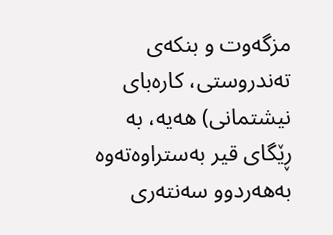مزگەوت و بنکەی تەندروستی، کارەبای نیشتمانی) هەیە، به ڕێگاى قير بەستراوەتەوە بەهەردوو سەنتەری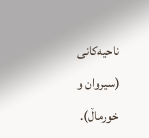ناحيەکانى (سیروان و خورماڵ).